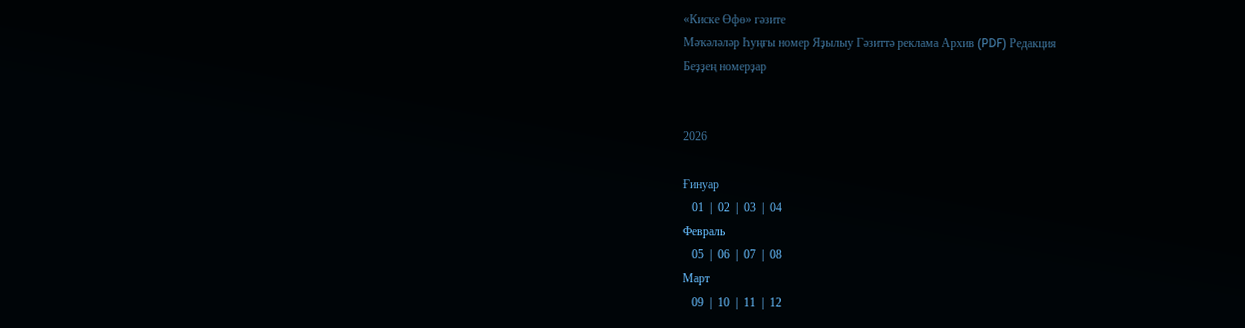«Киске Өфө» гәзите
Мәҡәләләр Һуңғы номер Яҙылыу Гәзиттә реклама Архив (PDF) Редакция
Беҙҙең номерҙар


2026

Ғинуар
   01  |  02  |  03  |  04
Февраль
   05  |  06  |  07  |  08
Март
   09  |  10  |  11  |  12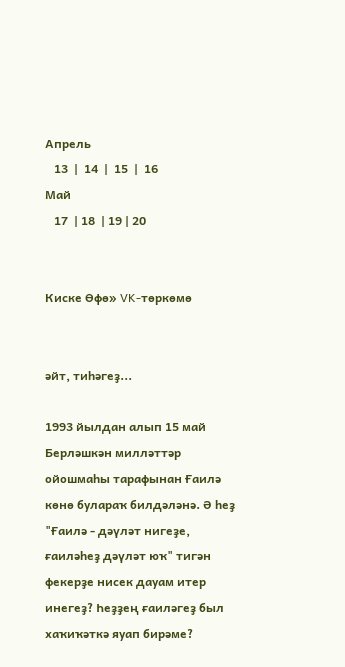Апрель
   13  |  14  |  15  |  16
Май
   17  | 18  | 19 | 20


Киске Өфө» VK-төркөмө


әйт, тиһәгеҙ...

1993 йылдан алып 15 май Берләшкән милләттәр ойошмаһы тарафынан Ғаилә көнө булараҡ билдәләнә. Ә һеҙ "Ғаилә - дәүләт нигеҙе, ғаиләһеҙ дәүләт юҡ" тигән фекерҙе нисек дауам итер инегеҙ? Һеҙҙең ғаиләгеҙ был хаҡиҡәткә яуап бирәме?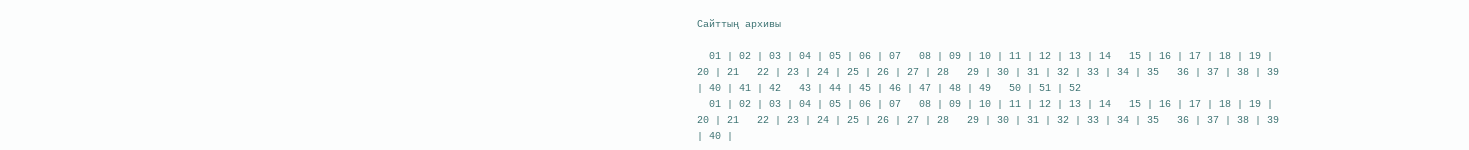Сайттың архивы

  01 | 02 | 03 | 04 | 05 | 06 | 07   08 | 09 | 10 | 11 | 12 | 13 | 14   15 | 16 | 17 | 18 | 19 | 20 | 21   22 | 23 | 24 | 25 | 26 | 27 | 28   29 | 30 | 31 | 32 | 33 | 34 | 35   36 | 37 | 38 | 39 | 40 | 41 | 42   43 | 44 | 45 | 46 | 47 | 48 | 49   50 | 51 | 52
  01 | 02 | 03 | 04 | 05 | 06 | 07   08 | 09 | 10 | 11 | 12 | 13 | 14   15 | 16 | 17 | 18 | 19 | 20 | 21   22 | 23 | 24 | 25 | 26 | 27 | 28   29 | 30 | 31 | 32 | 33 | 34 | 35   36 | 37 | 38 | 39 | 40 |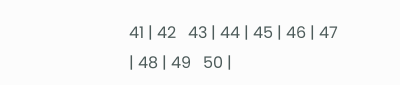41 | 42   43 | 44 | 45 | 46 | 47 | 48 | 49   50 |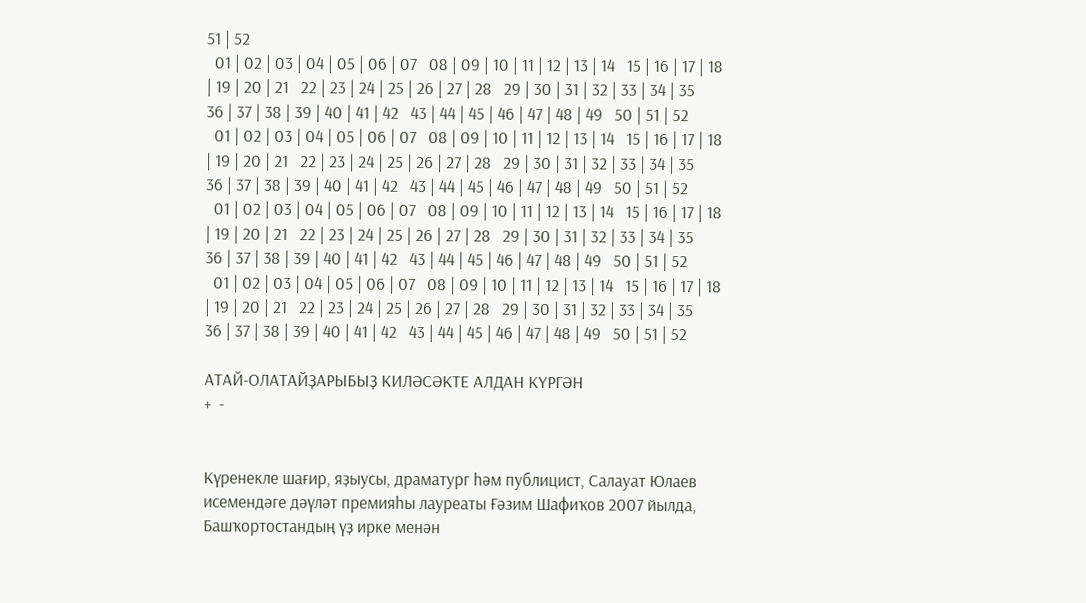51 | 52
  01 | 02 | 03 | 04 | 05 | 06 | 07   08 | 09 | 10 | 11 | 12 | 13 | 14   15 | 16 | 17 | 18 | 19 | 20 | 21   22 | 23 | 24 | 25 | 26 | 27 | 28   29 | 30 | 31 | 32 | 33 | 34 | 35   36 | 37 | 38 | 39 | 40 | 41 | 42   43 | 44 | 45 | 46 | 47 | 48 | 49   50 | 51 | 52
  01 | 02 | 03 | 04 | 05 | 06 | 07   08 | 09 | 10 | 11 | 12 | 13 | 14   15 | 16 | 17 | 18 | 19 | 20 | 21   22 | 23 | 24 | 25 | 26 | 27 | 28   29 | 30 | 31 | 32 | 33 | 34 | 35   36 | 37 | 38 | 39 | 40 | 41 | 42   43 | 44 | 45 | 46 | 47 | 48 | 49   50 | 51 | 52
  01 | 02 | 03 | 04 | 05 | 06 | 07   08 | 09 | 10 | 11 | 12 | 13 | 14   15 | 16 | 17 | 18 | 19 | 20 | 21   22 | 23 | 24 | 25 | 26 | 27 | 28   29 | 30 | 31 | 32 | 33 | 34 | 35   36 | 37 | 38 | 39 | 40 | 41 | 42   43 | 44 | 45 | 46 | 47 | 48 | 49   50 | 51 | 52
  01 | 02 | 03 | 04 | 05 | 06 | 07   08 | 09 | 10 | 11 | 12 | 13 | 14   15 | 16 | 17 | 18 | 19 | 20 | 21   22 | 23 | 24 | 25 | 26 | 27 | 28   29 | 30 | 31 | 32 | 33 | 34 | 35   36 | 37 | 38 | 39 | 40 | 41 | 42   43 | 44 | 45 | 46 | 47 | 48 | 49   50 | 51 | 52

АТАЙ-ОЛАТАЙҘАРЫБЫҘ КИЛӘСӘКТЕ АЛДАН КҮРГӘН
+  -


Күренекле шағир, яҙыусы, драматург һәм публицист, Салауат Юлаев исемендәге дәүләт премияһы лауреаты Ғәзим Шафиҡов 2007 йылда, Башҡортостандың үҙ ирке менән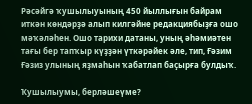Рәсәйгә ҡушылыуының 450 йыллығын байрам иткән көндәрҙә алып килгәйне редакциябыҙға ошо мәҡәләһен. Ошо тарихи датаны, уның әһәмиәтен тағы бер тапҡыр күҙҙән үткәрәйек әле, тип, Ғәзим Ғәзиз улының яҙмаһын ҡабатлап баҫырға булдыҡ.

Ҡушылыумы, берләшеүме?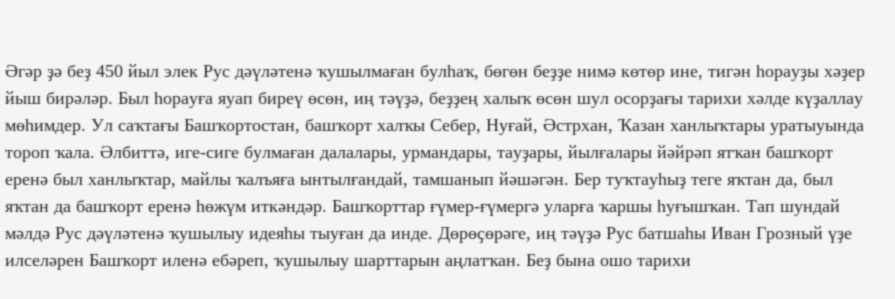Әгәр ҙә беҙ 450 йыл элек Рус дәүләтенә ҡушылмаған булһаҡ, бөгөн беҙҙе нимә көтөр ине, тигән һорауҙы хәҙер йыш бирәләр. Был һорауға яуап биреү өсөн, иң тәүҙә, беҙҙең халыҡ өсөн шул осорҙағы тарихи хәлде күҙаллау мөһимдер. Ул саҡтағы Башҡортостан, башҡорт халҡы Себер, Нуғай, Әстрхан, Ҡазан ханлыҡтары уратыуында тороп ҡала. Әлбиттә, иге-сиге булмаған далалары, урмандары, тауҙары, йылғалары йәйрәп ятҡан башҡорт еренә был ханлыҡтар, майлы ҡалъяға ынтылғандай, тамшанып йәшәгән. Бер туҡтауһыҙ теге яҡтан да, был яҡтан да башҡорт еренә һөжүм иткәндәр. Башҡорттар ғүмер-ғүмергә уларға ҡаршы һуғышҡан. Тап шундай мәлдә Рус дәүләтенә ҡушылыу идеяһы тыуған да инде. Дөрөҫөрәге, иң тәүҙә Рус батшаһы Иван Грозный үҙе илселәрен Башҡорт иленә ебәреп, ҡушылыу шарттарын аңлатҡан. Беҙ бына ошо тарихи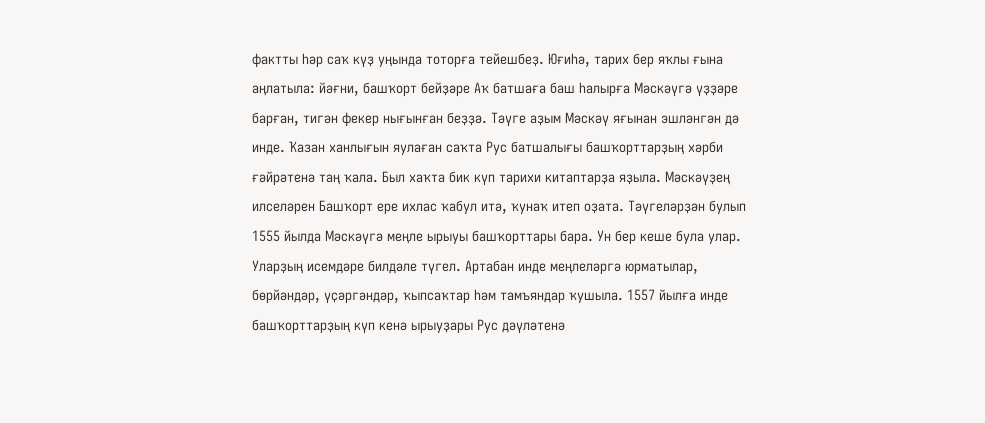фактты һәр саҡ күҙ уңында тоторға тейешбеҙ. Юғиһә, тарих бер яҡлы ғына аңлатыла: йәғни, башҡорт бейҙәре Аҡ батшаға баш һалырға Мәскәүгә үҙҙәре барған, тигән фекер нығынған беҙҙә. Тәүге аҙым Мәскәү яғынан эшләнгән дә инде. Ҡазан ханлығын яулаған саҡта Рус батшалығы башҡорттарҙың хәрби ғәйрәтенә таң ҡала. Был хаҡта бик күп тарихи китаптарҙа яҙыла. Мәскәүҙең илселәрен Башҡорт ере ихлас ҡабул итә, ҡунаҡ итеп оҙата. Тәүгеләрҙән булып 1555 йылда Мәскәүгә меңле ырыуы башҡорттары бара. Ун бер кеше була улар. Уларҙың исемдәре билдәле түгел. Артабан инде меңлеләргә юрматылар, бөрйәндәр, үҫәргәндәр, ҡыпсаҡтар һәм тамъяндар ҡушыла. 1557 йылға инде башҡорттарҙың күп кенә ырыуҙары Рус дәүләтенә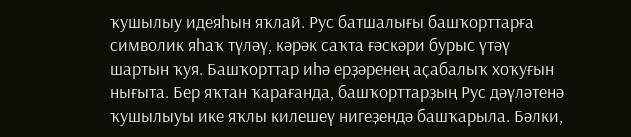ҡушылыу идеяһын яҡлай. Рус батшалығы башҡорттарға символик яһаҡ түләү, кәрәк саҡта ғәскәри бурыс үтәү шартын ҡуя. Башҡорттар иһә ерҙәренең аҫабалыҡ хоҡуғын нығыта. Бер яҡтан ҡарағанда, башҡорттарҙың Рус дәүләтенә ҡушылыуы ике яҡлы килешеү нигеҙендә башҡарыла. Бәлки,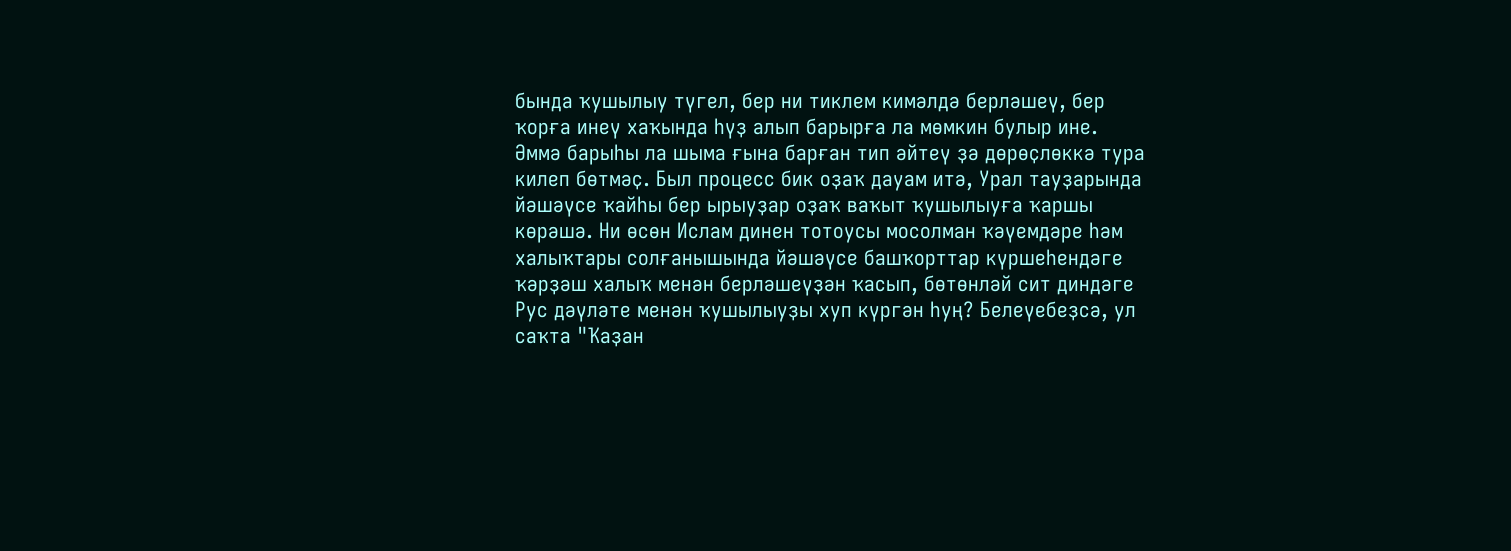бында ҡушылыу түгел, бер ни тиклем кимәлдә берләшеү, бер ҡорға инеү хаҡында һүҙ алып барырға ла мөмкин булыр ине. Әммә барыһы ла шыма ғына барған тип әйтеү ҙә дөрөҫлөккә тура килеп бөтмәҫ. Был процесс бик оҙаҡ дауам итә, Урал тауҙарында йәшәүсе ҡайһы бер ырыуҙар оҙаҡ ваҡыт ҡушылыуға ҡаршы көрәшә. Ни өсөн Ислам динен тотоусы мосолман ҡәүемдәре һәм халыҡтары солғанышында йәшәүсе башҡорттар күршеһендәге ҡәрҙәш халыҡ менән берләшеүҙән ҡасып, бөтөнләй сит диндәге Рус дәүләте менән ҡушылыуҙы хуп күргән һуң? Белеүебеҙсә, ул саҡта "Ҡаҙан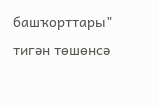башҡорттары" тигән төшөнсә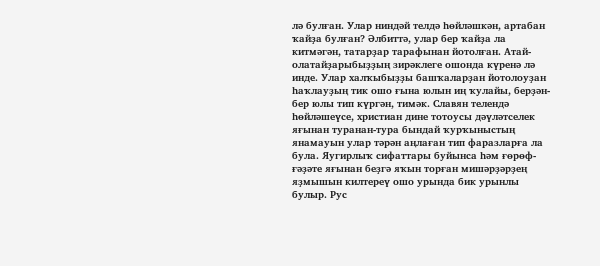лә булған. Улар ниндәй телдә һөйләшкән, артабан ҡайҙа булған? Әлбиттә, улар бер ҡайҙа ла китмәгән, татарҙар тарафынан йотолған. Атай-олатайҙарыбыҙҙың зирәклеге ошонда күренә лә инде. Улар халҡыбыҙҙы башҡаларҙан йотолоуҙан һаҡлауҙың тик ошо ғына юлын иң ҡулайы, берҙән-бер юлы тип күргән, тимәк. Славян телендә һөйләшеүсе, христиан дине тотоусы дәүләтселек яғынан туранан-тура бындай ҡурҡыныстың янамауын улар тәрән аңлаған тип фаразларға ла була. Яугирлыҡ сифаттары буйынса һәм ғөрөф-ғәҙәте яғынан беҙгә яҡын торған мишәрҙәрҙең яҙмышын килтереү ошо урында бик урынлы булыр. Рус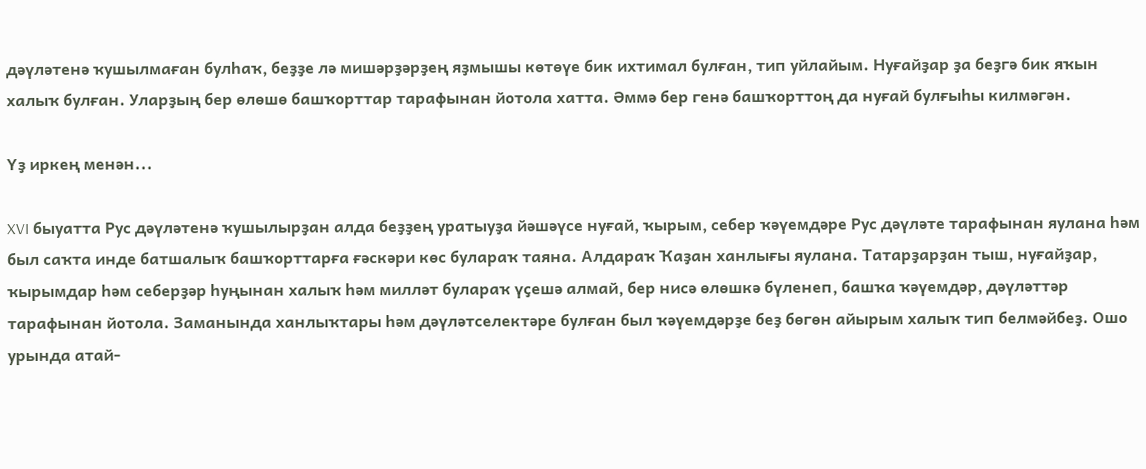дәүләтенә ҡушылмаған булһаҡ, беҙҙе лә мишәрҙәрҙең яҙмышы көтөүе бик ихтимал булған, тип уйлайым. Нуғайҙар ҙа беҙгә бик яҡын халыҡ булған. Уларҙың бер өлөшө башҡорттар тарафынан йотола хатта. Әммә бер генә башҡорттоң да нуғай булғыһы килмәгән.

Үҙ иркең менән...

XVI быуатта Рус дәүләтенә ҡушылырҙан алда беҙҙең уратыуҙа йәшәүсе нуғай, ҡырым, себер ҡәүемдәре Рус дәүләте тарафынан яулана һәм был саҡта инде батшалыҡ башҡорттарға ғәскәри көс булараҡ таяна. Алдараҡ Ҡаҙан ханлығы яулана. Татарҙарҙан тыш, нуғайҙар, ҡырымдар һәм себерҙәр һуңынан халыҡ һәм милләт булараҡ үҫешә алмай, бер нисә өлөшкә бүленеп, башҡа ҡәүемдәр, дәүләттәр тарафынан йотола. Заманында ханлыҡтары һәм дәүләтселектәре булған был ҡәүемдәрҙе беҙ бөгөн айырым халыҡ тип белмәйбеҙ. Ошо урында атай-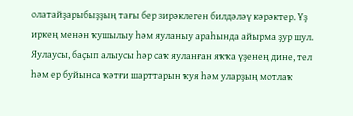олатайҙарыбыҙҙың тағы бер зирәклеген билдәләү кәрәктер. Үҙ иркең менән ҡушылыу һәм яуланыу араһында айырма ҙур шул. Яулаусы, баҫып алыусы һәр саҡ яуланған яҡҡа үҙенең дине, тел һәм ер буйынса ҡәтғи шарттарын ҡуя һәм уларҙың мотлаҡ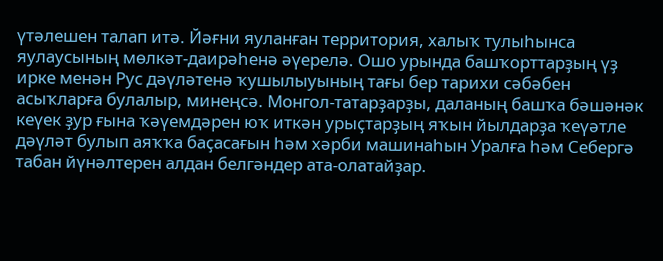үтәлешен талап итә. Йәғни яуланған территория, халыҡ тулыһынса яулаусының мөлкәт-даирәһенә әүерелә. Ошо урында башҡорттарҙың үҙ ирке менән Рус дәүләтенә ҡушылыуының тағы бер тарихи сәбәбен асыҡларға булалыр, минеңсә. Монгол-татарҙарҙы, даланың башҡа бәшәнәк кеүек ҙур ғына ҡәүемдәрен юҡ иткән урыҫтарҙың яҡын йылдарҙа ҡеүәтле дәүләт булып аяҡҡа баҫасағын һәм хәрби машинаһын Уралға һәм Себергә табан йүнәлтерен алдан белгәндер ата-олатайҙар.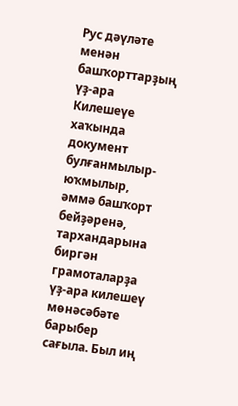Рус дәүләте менән башҡорттарҙың үҙ-ара Килешеүе хаҡында документ булғанмылыр-юҡмылыр, әммә башҡорт бейҙәренә, тархандарына биргән грамоталарҙа үҙ-ара килешеү мөнәсәбәте барыбер сағыла. Был иң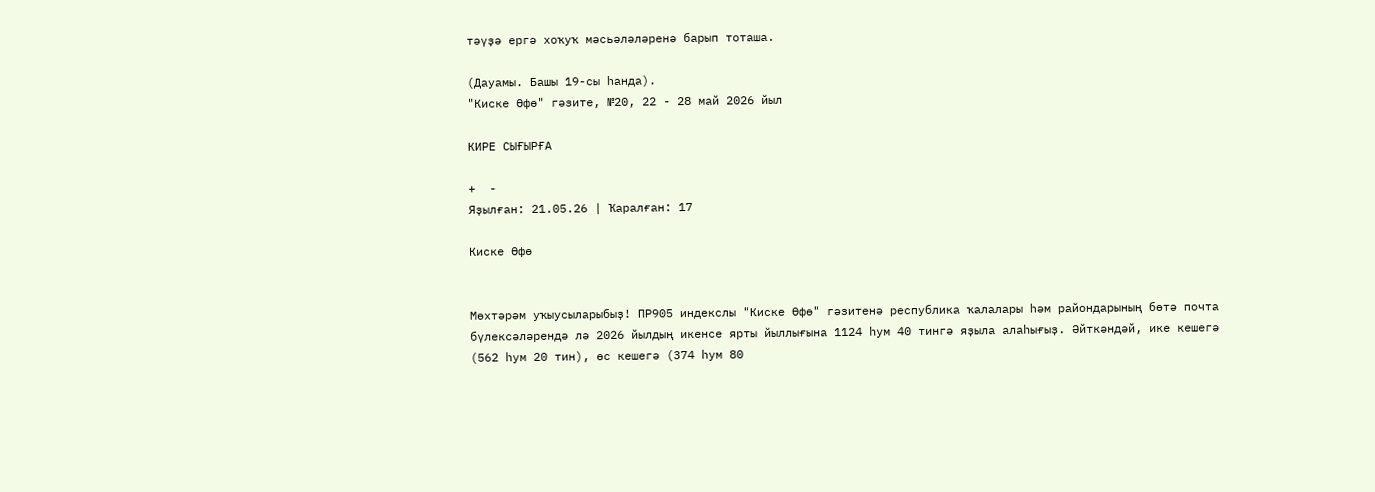тәүҙә ергә хоҡуҡ мәсьәләләренә барып тоташа.

(Дауамы. Башы 19-сы һанда).
"Киске Өфө" гәзите, №20, 22 - 28 май 2026 йыл

КИРЕ СЫҒЫРҒА

+  -
Яҙылған: 21.05.26 | Ҡаралған: 17

Киске Өфө


Мөхтәрәм уҡыусыларыбыҙ! ПР905 индекслы "Киске Өфө" гәзитенә республика ҡалалары һәм райондарының бөтә почта бүлексәләрендә лә 2026 йылдың икенсе ярты йыллығына 1124 һум 40 тингә яҙыла алаһығыҙ. Әйткәндәй, ике кешегә (562 һум 20 тин), өс кешегә (374 һум 80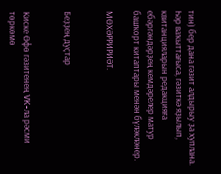тин) бер дана гәзит алдырыу ҙа хуплана. Һәр ваҡыттағыса, гәзиткә яҙылып, квитанцияларын редакцияға ебәргәндәрҙең кемдәрелер матур башҡорт китаптары менән бүләкләнер.

МӨХӘРРИРИӘТ.


Беҙҙең дуҫтар


Киске Өфө гәзитенең VK-ла рәсми төркөмө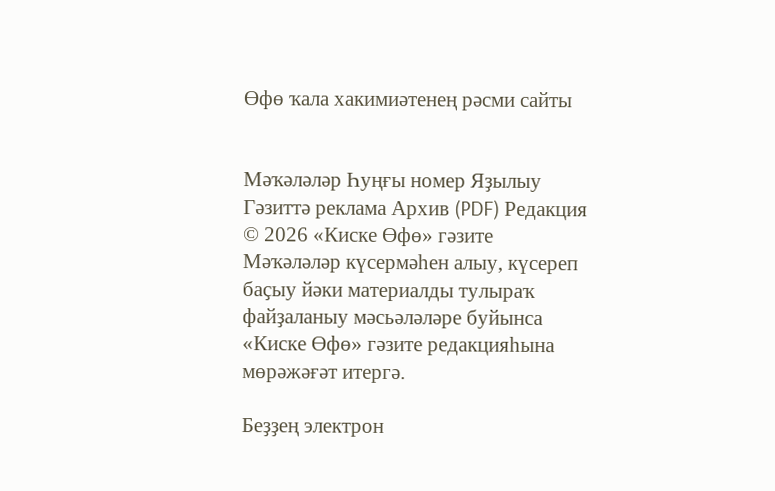Өфө ҡала хакимиәтенең рәсми сайты


Мәҡәләләр Һуңғы номер Яҙылыу Гәзиттә реклама Архив (PDF) Редакция
© 2026 «Киске Өфө» гәзите
Мәҡәләләр күсермәһен алыу, күсереп баҫыу йәки материалды тулыраҡ файҙаланыу мәсьәләләре буйынса «Киске Өфө» гәзите редакцияһына мөрәжәғәт итергә.

Беҙҙең электрон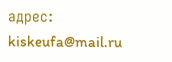адрес: kiskeufa@mail.ru